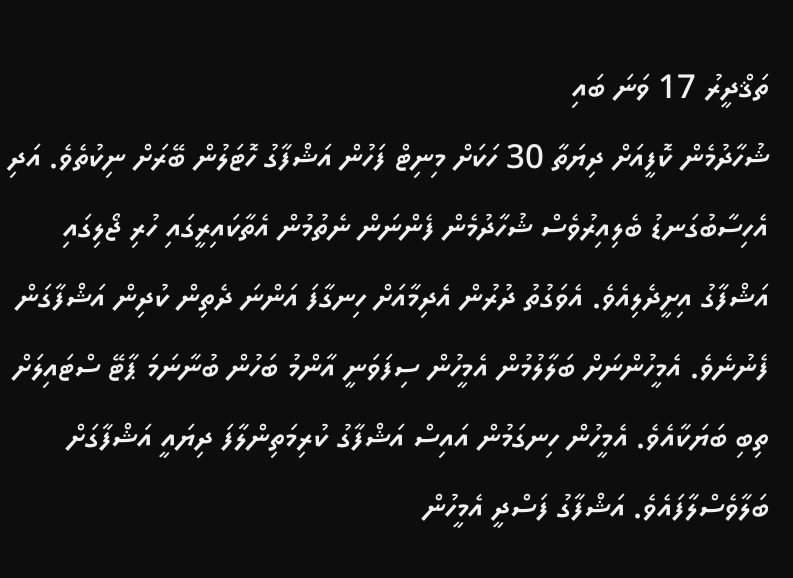ތަޤްދީރު 17 ވަނަ ބައި
ޝުހާދުމެން ކޮފީއަށް ދިޔަތާ 30 ހަކަށް މިނިޓް ފަހުން އަޝްފާގު ހޮޓަލުން ބޭރަށް ނިކުތެވެ. އަދި އެހިސާބުގަނޑު ބެލިއިރުވެސް ޝުހާދުމެން ފެންނަން ނެތުމުން އެތާކައިރީގައި ހުރި ޖޯލިގައި އަޝްފާގު އިށީދެލިއެވެ. އެވަގުތު ދުރުން އެދިމާއަށް ހިނގާފަ އަންނަ ދެތިން ކުދިން އަޝްފާގަން ފެނުނެވެ. އެމީހުންނަށް ބަލާލުމުން އެމީހުން ސިފަވަނީ އާންމު ބަހުން ބުނާނަމަ ޕާޓޭ ސްޓައިލަށް ތިބި ބަޔަކާއެވެ. އެމީހުން ހިނގަމުން އައިސް އަޝްފާގު ކުރިމަތިންލާފަ ދިޔައީ އަޝްފާގަށް ބަލާވެސްލާފައެވެ. އަޝްފާގު ފަސްދީ އެމީހުން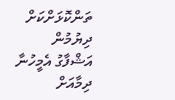ތަންކޮޅަށްކަށް ދިޔުމުން އަޝްފާގު އެމީހުނާ ދިމާއަށް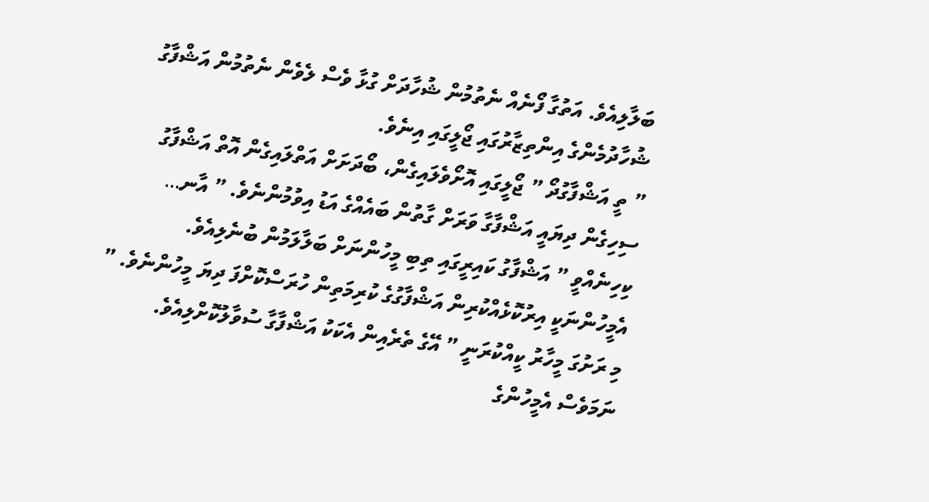ބަލާލިއެވެ. އަތުގާ ފޯނެއް ނެތުމުން ޝުހާދަށް ގުޅާ ވެސް ލެވެން ނެތުމުން އަޝްފާގު ޝުހާދުމެންގެ އިންތިޒާރުގައި ޖޯލީގައި އިނެވެ.
” ތީ އަޝްފާގުދޯ ” ޖޯލީގައި އޮށޯވެލައިގެން، ބޯދަށަށް އަތްލައިގެން އޮތް އަޝްފާގު ސިހިގެން ދިޔައީ އަޝްފާގާ ވަރަށް ގާތުން ބައެއްގެ އަޑު އިވުމުންނެވެ. ” އާނ… ކިހިނެއްވީ ” އަޝްފާގު ކައިރީގައި ތިބި މީހުންނަށް ބަލާލަމުން ބުނެލިއެވެ. އެމީހުންނަކީ އިރުކޮޅެއްކުރިން އަޝްފާގުގެ ކުރިމަތިން ހުރަސްކޮށްފަ ދިޔަ މީހުންނެވެ. ” މި ރަށުގަ މީހާރު ކީއްކުރަނީ ” އޭގެ ތެރެއިން އެކަކު އަޝްފާގާ ސުވާލުކޮށްލިއެވެ. ނަމަވެސް އެމީހުންގެ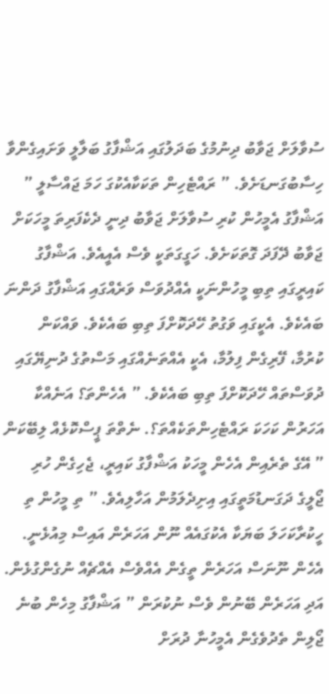ސުވާލަށް ޖަވާބު ދިނުމުގެ ބަދަލުގައި އަޝްފާގު ބަލާލީ ވަށައިގެންވާ ހިސާބުގަނޑަށެވެ. ” ރައްޓެހިން ތަކަކާއެކުގަ ހަމަ ޖައްސާލީ ” އަޝްފާގު އެމީހުން ކުރި ސުވާލަށް ޖަވާބު ދިނީ ދެކެފަރިތަ މީހަކަށް ޖަވާބު ދޭފަދަ ގޮތަކަށެވެ. ހަގީގަތަކީ ވެސް އެއީއެވެ. އަޝްފާގު ކައިރީގައި ތިބި މީހުންނަކީ އެއްދުވަސް ވަރެއްގައި އަޝްފާގު ދަންނަ ބައެކެވެ. އެކީގައި ވަގުތު ހޭދަކޮށްފަ ތިބި ބައެކެވެ. ވައްކަން ކުރުމާ، ފޭރިގެން ފިލުމާ، އެކީ އެއްތަނެއްގައި މަސްތުގެ ދުނިޔޭގައި ދުވަސްތައް ހޭދަކޮށްފަ ތިބި ބައެކެވެ. ” އެހެންތަ؟ އަނެއްކާ އަހަރުން ކަހަކަ ރައްޓެހިންތަކެއްތަ؟. ނެތްތަ ޕީސްކޮޅެއް ލިބޭކަން ” އޭގެ ތެރެއިން އެހެން މީހަކު އަޝްފާގު ކައިރީ، ޖެހިގެން ހުރި ޖޯލީގެ ދަގަނޑުމަތީގައި އިށިދެލަމުން އަހާލިއެވެ. ” ތި މީހުން ތި ހީކުރާކަހަލަ ބަޔަކާ އެކުގައެއް ނޫން އަހަރެން އައިސް މިއުޅެނީ. އެހެން ނޫނަސް އަހަރެން ތީގެން އެއްވެސް އެއްޗެއް ނުގެންގުޅެން. އަދި އަހަރެން ބޭނުން ވެސް ނުކުރަން ” އަޝްފާގު މިހެން ބުނެ ޖޯލިން ތެދުވެގެން އެމީހުނާ ދުރަށް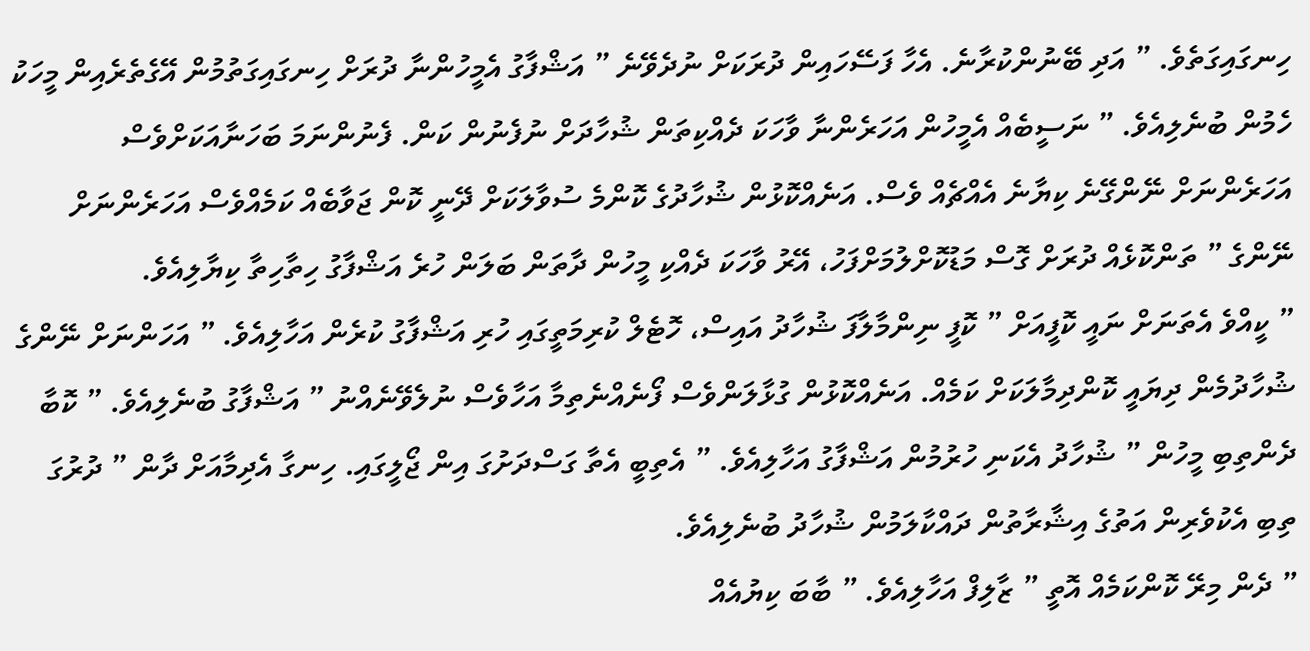ހިނގައިގަތެވެ. ” އަދި ބޭނުންކުރާނެ. އެހާ ފަސޭހައިން ދުރަކަށް ނުދެވޭނެ ” އަޝްފާގު އެމީހުންނާ ދުރަށް ހިނގައިގަތުމުން އޭގެތެރެއިން މީހަކު ހެމުން ބުނެލިއެވެ. ” ނަސީބެއް އެމީހުން އަހަރެންނާ ވާހަކަ ދެއްކިތަން ޝުހާދަށް ނުފެނުން ކަން. ފެނުންނަމަ ބަހަނާއަކަށްވެސް އަހަރެންނަށް ނޭންގޭނެ ކިޔާނެ އެއްޗެއް ވެސް. އަނެއްކޮޅުން ޝުހާދުގެ ކޮންމެ ސުވާލަކަށް ދޭނީ ކޮން ޖަވާބެއް ކަމެއްވެސް އަހަރެންނަށް ނޭންގެ ” ތަންކޮޅެއް ދުރަށް ގޮސް މަޑުކޮށްލުމަށްފަހު، އޭރު ވާހަކަ ދެއްކި މީހުން ދާތަން ބަލަން ހުރެ އަޝްފާގު ހިތާހިތާ ކިޔާލިއެވެ.
” ކީއްވެ އެތަނަށް ނައީ ކޮފީއަށް ” ކޮފީ ނިންމާލާފަ ޝުހާދު އައިސް، ހޮޓެލް ކުރިމަތީގައި ހުރި އަޝްފާގު ކުރެން އަހާލިއެވެ. ” އަހަންނަށް ނޭންގެ ޝުހާދުމެން ދިޔައީ ކޮންދިމާލަކަށް ކަމެއް. އަނެއްކޮޅުން ގުޅާލަންވެސް ފޯނެއްނެތިމާ އަހާވެސް ނުލެވޭނެއްނު ” އަޝްފާގު ބުނެލިއެވެ. ” ކޮބާ ދެންތިބި މީހުން ” ޝުހާދު އެކަނި ހުރުމުން އަޝްފާގު އަހާލިއެވެ. ” އެތިބީ އެތާ ގަސްދަށުގަ އިން ޖޯލީގައި. ހިނގާ އެދިމާއަށް ދާން ” ދުރުގަ ތިބި އެކުވެރިން އަތުގެ އިޝާރާތުން ދައްކާލަމުން ޝުހާދު ބުނެލިއެވެ.
” ދެން މިރޭ ކޮންކަމެއް އޮތީ ” ޒާލިފް އަހާލިއެވެ. ” ބާބަ ކިޔުއެއް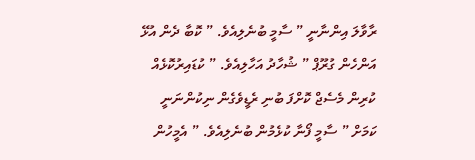ރާވާލަ އިންނާނީ ” ސާމީ ބުނެލިއެވެ. ” ކޮބާ ދެން އުޅޭ އަންހެން ގުރޫޕް ” ޝުހާދު އަހާލިއެވެ. ” ކުޑައިރުކޮޅެއް ކުރިން މެސެޖް ކޮށްފަ ބުނި ރެޑީވެގެން ނިކުންނަނީ ކަމަށް ” ސާމީ ފޯނާ ކުޅެމުން ބުނެލިއެވެ. ” އެމީހުން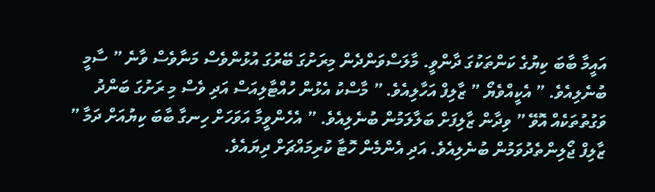އައީމާ ބާބަ ކިޔުގެ ކަންތަކުގަ ދާންވީ. މާލަސްވަންދެން މިރަށުގަ ބޭރުގަ އުޅުންވެސް މަނާވެސް ވާނެ ” ސާމީ ބުނެލިއެވެ. ” އެކީއްވެޔޯ ” ޒާލިފް އަހާލިއެވެ. ” މާސްކު އެޅުން ހުއްޓާލިއަސް އަދި ވެސް މި ރަށުގަ ބަންދު ވަގުތުތަކެއް އޮވޭ ” ވިދާން ޒާލިފަށް ބަލާލަމުން ބުނެލިއެވެ. ” އެހެންވީމާ އަވަހަށް ހިނގާ ބާބަ ކިޔުއަށް ދަމާ ” ޒާލިފް ޖޯލިންތެދުވަމުން ބުނެލިއެވެ. އަދި އެންމެން ހޮޓާ ކުރިމައްޗަށް ދިޔައެވެ.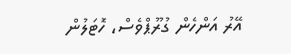އޭރު އަންހެން ގުރޫޕްވެސް، ހޮޓަލުން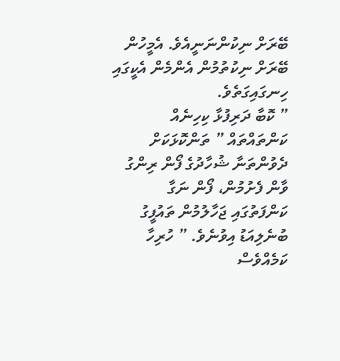ބޭރަށް ނިކުންނަނީއެވެ. އެމީހުން ބޭރަށް ނިކުތުމުން އެންމެން އެކީގައި ހިނގައިގަތެވެ.
” ކޮބާ ދަރިފުޅާ ކިހިނެއް ކަންތައްތައް ” ތަންކޮޅަކަށް ދެވުންތަނާ ޝުހާދުގެ ފޯން ރިންގު ވާން ފެށުމުން، ފޯން ނަގާ ކަންފަތުގައި ޖަހާލުމުން ތައުފީގު ބުނެލިއަޑު އިވުނެވެ. ” ހުރިހާ ކަމެއްވެސް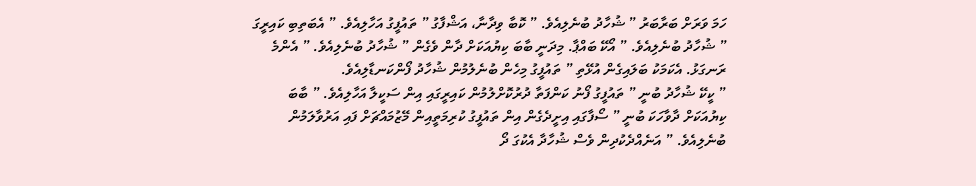ހަމަ ވަރަށް ބަރާބަރު ” ޝުހާދު ބުނެލިއެވެ. ” ކޮބާ ވިދާނާ، އަޝްފާގު ” ތައުފީގު އަހާލިއެވެ. ” އެބަތިބި ކައިރީގަ ” ޝުހާދު ބުނެލިއެވެ. ” އޯކޭ ބައްޕާ. މިދަނީ ބާބަ ކިޔުއަކަށް ދާން ވެގެން ” ޝުހާދު ބުނެލިއެވެ. ” އެންމެ ރަނގަޅު. އެކަމަކު ބަލައިގެން އުޅޭތި ” ތައުފީގު މިހެން ބުނެލުމުން ޝުހާދު ފޯންކަނޑާލިއެވެ.
” ކީކޭ ޝުހާދު ބުނީ ” ތައުފީގު ފޯނު ކަންފަތާ ދުރުކޮށްލުމުން ކައިރީގައި އިން ސަކީލާ އަހާލިއެވެ. ” ބާބަ ކިޔުއަކަށް ދާވާހަކަ ބުނީ ” ސޯފާގައި އިށީދެގެން އިން ތައުފީގު ކުރިމަތީއިން މޭޒުމައްޗަށް ފައި އަރުވާލަމުން ބުނެލިއެވެ. ” އަނެއްދެކުދިން ވެސް ޝުހާދާ އެކުގަ ދޯ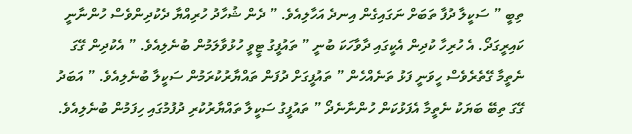ތިބީ ” ސަކީލާ ދުފާ ތަބަށް ނަގައިގެން އިނދެ އަހާލިއެވެ. ” ދެން ޝުހާދު ހުރިއްޔާ ދެކުދިންވެސް ހުންނާނީ ކައިރީގަދޯ. އެ ހުރިހާ ކުދިން އެކީގައި ދާވާހަކަ ބުނީ ” ތައުފީގު ޓީވީ ހުޅުވާލަމުން ބުނެލިއެވެ. ” އެކުދިން ގޭގަ ނެތީމާ ގޭތެރެވެސް ހީވަނީ ފަޅު ތަނެއްހެން ” ތައުފީގަށް ދުފަން ތައްޔާރުކުރަމުން ސަކީލާ ބުނެލިއެވެ. ” އަބަދު ގޭގަ ތިބޭ ބަޔަކު ނެތީމާ އެފަޅުކަން ހުންނާނެދޯ ” ތައުފީގު ސަކީލާ ތައްޔާރުކުރި ދުފުމުގައި ހިފަމުން ބުނެލިއެވެ.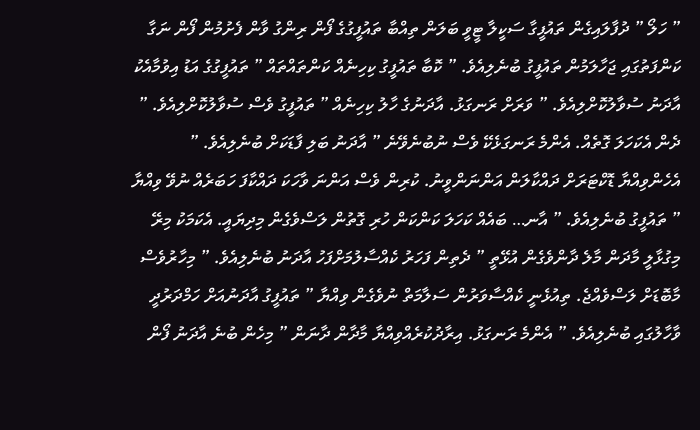” ހަލޯ ” ދުފާލައިގެން ތައުފީގާ ސަކީލާ ޓީވީ ބަލަން ތިއްބާ ތައުފީގުގެ ފޯން ރިންގު ވާން ފެށުމުން ފޯން ނަގާ ކަންފަތުގައި ޖަހާލަމުން ތައުފީގު ބުނެލިއެވެ. ” ކޮބާ ތައުފީގު ކިހިނެއް ކަންތައްތައް ” ތައުފީގުގެ އަޑު އިވުމާއެކު އާދަނު ސުވާލުކޮށްލިއެވެ. ” ވަރަށް ރަނގަޅު. އާދަނުގެ ހާލު ކިހިނެއް ” ތައުފީގު ވެސް ސުވާލުކޮށްލިއެވެ. ” ދެން އެކަހަލަ ގޮތެއް. އެންމެ ރަނގަޅެކޭ ވެސް ނުބުނެވޭނެ ” އާދަނު ބަލި ފާޑަކަށް ބުނެލިއެވެ. ” އެހެންވިއްޔާ ޑޮކްޓަރަށް ދައްކާލަން އަންނަންވީނު. ކުރިން ވެސް އަންނަ ވާހަކަ ދައްކާފަ ހަބަރެއް ނުވޭ ވިއްޔާ ” ތައުފީގު ބުނެލިއެވެ. ” އާނ… ބައެއް ކަހަލަ ކަންކަން ހުރި ގޮތުން ލަސްވެގެން މިދިޔައީ. އެކަމަކު މިރޭ މިގުޅާލީ މާދަން މާލެ ދާންވެގެން އުޅޭތީ ” ދެތިން ފަހަރު ކެއްސާލުމަށްފަހު އާދަނު ބުނެލިއެވެ. ” މިހާރުވެސް މާބޮޑަށް ލަސްވެއްޖެ. ތިއުޅެނީ ކެއްސާވަރުން ސަލާމަތް ނުވެގެން ވިއްޔާ ” ތައުފީގު އާދަނުއަށް ހަމްދަރުދީ ވާހާލުގައި ބުނެލިއެވެ. ” އެންމެ ރަނގަޅު. އިރާދުކުރެއްވިއްޔާ މާދާން ދާނަން ” މިހެން ބުނެ އާދަނު ފޯން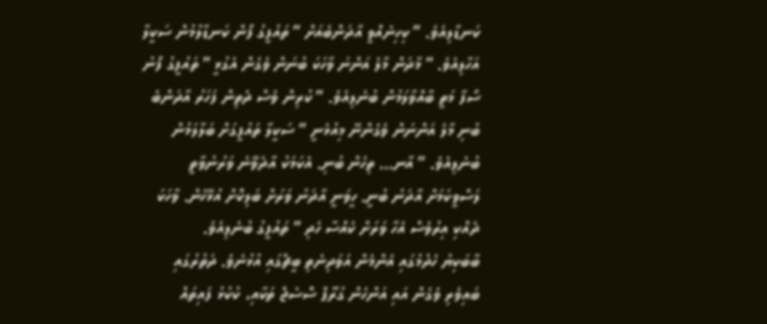ކަނޑާލިއެވެ. ” ކިހިނެއްވީ އާދަންބެއަށް ” ތައުފީގު ފޯން ކަނޑާލުމުން ސަކީލާ އަހާލިއެވެ. ” މާދަން މާލެ އަންނަ ވާހަކަ ބުނަން ވެގެން އެގުޅީ ” ތައުފީގު ފޯނު ސޯފާ މަތީ ބާއްވާލަމުން ބުނެލިއެވެ. ” ކުރިން ވެސް ދެތިން ފަހަރު އާދަންބެ ބުނި މާލެ އަންނަން ވެގެންނޭ މިއުޅެނީ ” ސަކީލާ ތައުފީގަށް ބަލާލަމުން ބުނެލިއެވެ. ” އާނ… ތިހެން ބުނި. އެކަމަކު އާދެވޭނެ ވަރުނުވާތީ ލަސްވީކަމަށް އާދަނު ބުނީ. ހީވަނީ އާދަނު ވަރަށް ބަލިކޮށް އުޅޭހެން. ވާހަކަ ދެއްކި އިރުވެސް އެހާ ވަރަށް ކެއްސާ ހެދި ” ތައުފީގު ބުނެލިއެވެ.
ބާބަކިޔު ހެދުމުގައި އެންމެން އަވަދިނެތި ބީޗްގައި އުޅުނެވެ. ދަތުރުގައި ބައިވެރި ވެގެން އައި އަންހެން ގުރޫޕް ސޮސެޖް ތަކާއި، ކުކުޅު ފައިތައް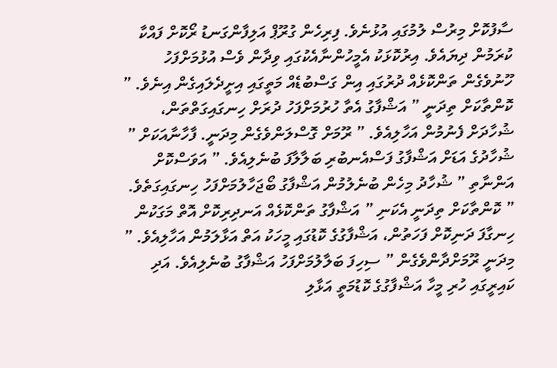ސާފުކޮށް މިރުސް ލުމުގައި އުޅުނެވެ. ފިރިހެން ގުރޫޕް އަލިފާންގަނޑު ރޯކޮށް ފައްކާ ކުރަމުން ދިޔައެވެ. އިރުކޮޅަކު އެމީހުންނާއެކުގައި ވިދާން ވެސް އުޅުމަށްފަހު ހޫނުވެގެން ތަންކޮޅެއް ދުރުގައި އިން ގަސްބުޑެއް މަތީގައި އިށީދެލައިގެން އިނެވެ. ” ކޮންތާކަށް ތިދަނީ ” އަޝްފާގު އެތާ ހުރުމަށްފަހު ދުރަށް ހިނގައިގަތްތަން، ޝުހާދަށް ފެނުމުން އަހާލިއެވެ. ” ރޫމަށް ގޮސްލަންވެގެން މިދަނީ. ފާހާނާއަކަށް ” ޝުހާދުގެ އަޑަށް އަޝްފާގު ފަސްއެނބުރި ބަލާލާފަ ބުނެލިއެވެ. ” އަވަސްކޮށް އަންނާތި ” ޝުހާދު މިހެން ބުނެލުމުން އަޝްފާގު ބޯޖަހާލުމަށްފަހު ހިނގައިގަތެވެ.
” ކޮންތާކަށް ތިދަނީ އެކަނި ” އަޝްފާގު ތަންކޮޅެއް އަނދިރިކޮށް އޮތް މަގަކުން ހިނގާފަ ދަނިކޮށް ފަހަތުން، އަޝްފާގުގެ ކޮޑުގައި މީހަކު އަތް އަޅާލަމުން އަހާލިއެވެ. ” މިދަނީ ރޫމަށްދާންވެގެން ” ސިހިފަ ބަލާލުމަށްފަހު އަޝްފާގު ބުނެލިއެވެ. އަދި ކައިރީގައި ހުރި މީހާ އަޝްފާގުގެ ކޮޑުމަތީ އަޅާލި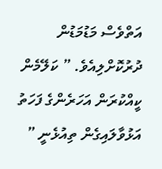އަތްވެސް މަޑުމަޑުން ދުރުކޮށްލިއެވެ. ” ކަލޭމެން ކީއްކުރަން އަހަރެންގެ ފަހަތު އަޅުވާލައިގެން ތިއުޅެނީ ”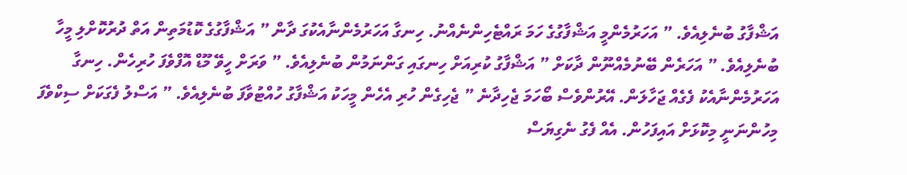އަޝްފާގު ބުނެލިއެވެ. ” އަހަރުމެންމީ އަޝްފާގުގެ ހަމަ ރައްޓެހިންނެއްނު. ހިނގާ އަހަރުމެންނާއެކުގަ ދާން ” އަޝްފާގުގެ ކޮޑުމަތިން އަތް ދުރުކޮށްލި މީހާ ބުނެލިއެވެ. ” އަހަރެން ބޭނުމެއްނޫން ދާކަށް ” އަޝްފާގު ކުރިއަށް ހިނގައި ގަންނަމުން ބުނެލިއެވެ. ” ވަރަށް ހީވޭ މޫޑް އޮފްވެފަ ހުރިހެން. ހިނގާ އަހަރުމެންނާއެކު ފެގެއް ޖަހާލަން. އޭރުންވެސް ބޯހަމަ ޖެހިދާނެ ” ޖެހިގެން ހުރި އެހެން މީހަކު އަޝްފާގު ހުއްޓުވާފަ ބުނެލިއެވެ. ” އަސްލު ފެގަކަށް ސިކްވެފަ މިހުންނަނީ މިކޮޅަށް އައިފަހުން. އެއް ފެގު ނެގިޔަސް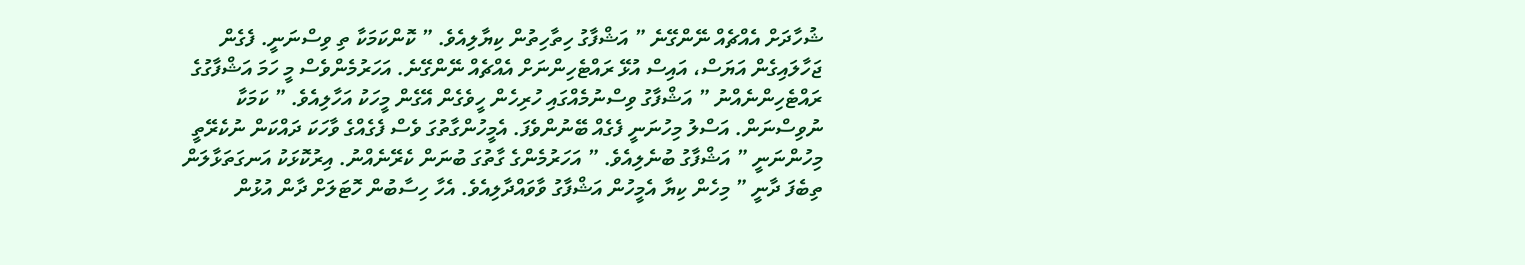ޝުހާދަށް އެއްޗެއް ނޭންގޭނެ ” އަޝްފާގު ހިތާހިތުން ކިޔާލިއެވެ. ” ކޮންކަމަކާ ތި ވިސްނަނީ. ފެގެން ޖަހާލައިގެން އަޔަސް، އައިސް އުޅޭ ރައްޓެހިންނަށް އެއްޗެއް ނޭންގޭނެ. އަހަރުމެންވެސް މީ ހަމަ އަޝްފާގުގެ ރައްޓެހިންނެއްނު ” އަޝްފާގު ވިސްނުމެއްގައި ހުރިހެން ހީވެގެން އޭގެން މީހަކު އަހާލިއެވެ. ” ކަމަކާ ނުވިސްނަން. އަސްލު މިހުނަނީ ފެގެއް ބޭނުންވެފަ. އެމީހުންގާތުގަ ވެސް ފެގެއްގެ ވާހަކަ ދައްކަން ނުކެރޭތީ މިހުންނަނީ ” އަޝްފާގު ބުނެލިއެވެ. ” އަހަރުމެންގެ ގާތުގަ ބުނަން ކެރޭނެއްނު. އިރުކޮޅަކު އަނގަތަޅާލަން ތިބެފަ ދާނީ ” މިހެން ކިޔާ އެމީހުން އަޝްފާގު ވާވައްދާލިއެވެ. އެހާ ހިސާބުން ހޮޓަލަށް ދާން އުޅުން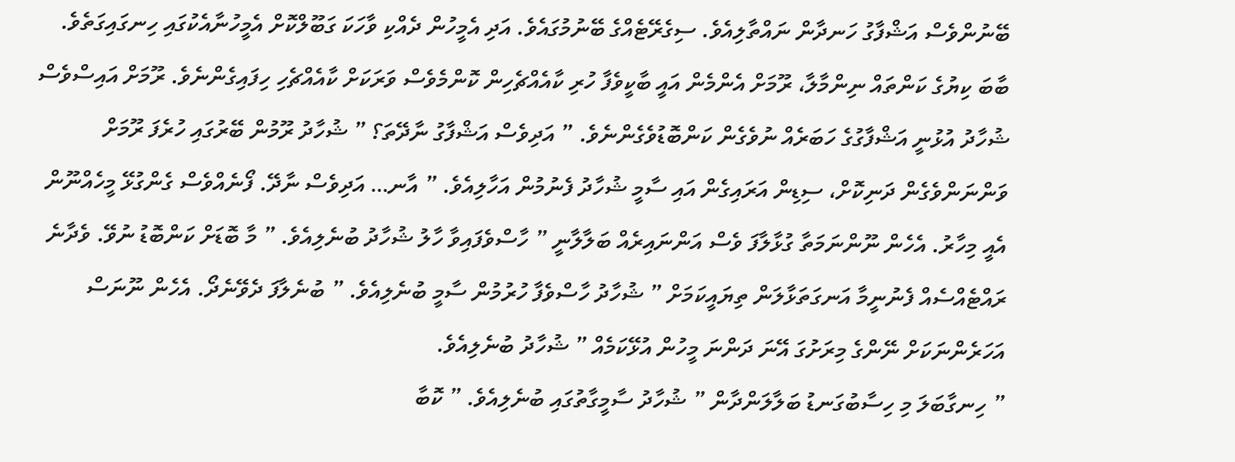ބޭނުންވެސް އަޝްފާގު ހަނދާން ނައްތާލިއެވެ. ސިގެރޭޓެއްގެ ބޭނުމުގައެވެ. އަދި އެމީހުން ދެއްކި ވާހަކަ ގަބޫލްކޮށް އެމީހުނާއެކުގައި ހިނގައިގަތެވެ.
ބާބަ ކިޔުގެ ކަންތައް ނިންމާލާ، ރޫމަށް އެންމެން އައީ ބާކީވެފާ ހުރި ކާއެއްޗެހިން ކޮންމެވެސް ވަރަކަށް ކާއެއްޗެހި ހިފައިގެންނެވެ. ރޫމަށް އައިސްވެސް ޝުހާދު އުޅުނީ އަޝްފާގުގެ ހަބަރެއް ނުވެގެން ކަންބޮޑުވެގެންނެވެ. ” އަދިވެސް އަޝްފާގު ނާދޭތަ؟ ” ޝުހާދު ރޫމުން ބޭރުގައި ހުރެފަ ރޫމަށް ވަންނަންވެގެން ދަނިކޮށް، ސިޑިން އަރައިގެން އައި ސާމީ ޝުހާދު ފެނުމުން އަހާލިއެވެ. ” އާނ… އަދިވެސް ނާދޭ. ފޯނެއްވެސް ގެންގުޅޭ މީހެއްނޫން އެއީ މިހާރު. އެހެން ނޫންނަމަތާ ގުޅާލާފަ ވެސް އަންނައިރެއް ބަލާލާނީ ” ހާސްވެފައިވާ ހާލު ޝުހާދު ބުނެލިއެވެ. ” މާ ބޮޑަށް ކަންބޮޑު ނުވޭ. ވެދާނެ ރައްޓެއްސެއް ފެނުނީމާ އަނގަތަޅާލަން ތިޔައީކަމަށް ” ޝުހާދު ހާސްވެފާ ހުރުމުން ސާމީ ބުނެލިއެވެ. ” ބުނެލާފަ ދެވޭނެދޯ. އެހެން ނޫނަސް އަހަރެންނަކަށް ނޭންގެ މިރަށުގަ އޭނަ ދަންނަ މީހުން އުޅޭކަމެއް ” ޝުހާދު ބުނެލިއެވެ.
” ހިނގާބަލަ މި ހިސާބުގަނޑު ބަލާލަންދާން ” ޝުހާދު ސާމީގާތުގައި ބުނެލިއެވެ. ” ކޮބާ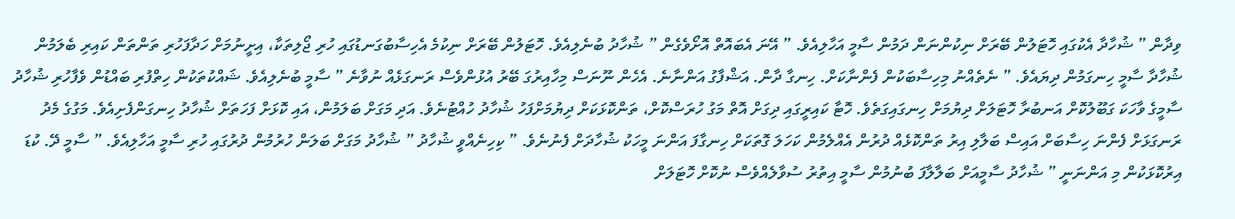ވިދާން ” ޝުހާދާ އެކުގައި ހޮޓަލުން ބޭރަށް ނިކުންނަން ދަމުން ސާމީ އަހާލިއެވެ. ” އޭނަ އެބައޮތް އޮށޯވެގެން ” ޝުހާދު ބުނެލިއެވެ. ހޮޓަލުން ބޭރަށް ނިކުމެ އެހިސާބުގަނޑުގައި ހުރި ޖޯލިތަކާ، އިށީނުމަށް ހަދާފަހުރި ތަންތަން ކައިރި ބެލަމުން ޝުހާދާ ސާމީ ހިނގަމުން ދިޔައެވެ. ” ނެތެއްނު މިހިސާބަކުން ފެންނާކަށް. ހިނގާ ދާން. އަޝްފާގު އަންނާނެ. އެހެން ނޫނަސް މިހާއިރުގަ ބޭރު އުޅުންވެސް ރަނގަޅެއް ނުވާނެ ” ސާމީ ބުނެލިއެވެ. ޝައްކުތަކުން ހިތްފުރި ބައްޑުން ވެފާހުރި ޝުހާދު ސާމީގެ ވާހަކަ ގަބޫލުކޮށް އަނބުރާ ހޮޓަލަށް ދިޔުމަށް ހިނގައިގަތެވެ. ހޮޓާ ކައިރީގައި ދިގަށް އޮތް މަގު ހުރަސްކޮށް، ތަންކޮޅަކަށް ދިޔުމަށްފަހު ޝުހާދު ހުއްޓުނެވެ. އަދި މަގަށް ބަލަމުން، އައި ކޮޅަށް ފަހަތަށް ޝުހާދު ހިނގަންފެށިއެވެ. މަގުގެ މެދު ރަނގަޅަށް ފެންނަ ހިސާބަށް އައިސް ބަލާލި އިރު ތަންކޮޅެއް ދުރުން އެއްލެމުން ކަހަލަ ގޮތަކަށް ހިނގާފަ އަންނަ މީހަކު ޝުހާދަށް ފެނުނެވެ. ” ކިހިނެއްވީ ޝުހާދު ” ޝުހާދު މަގަށް ބަލަން ހުރުމުން ދުރުގައި ހުރި ސާމީ އަހާލިއެވެ. ” ސާމީ ދޭ. ކުޑަ އިރުކޮޅަކުން މި އަންނަނީ ” ޝުހާދު ސާމީއަށް ބަލާލާފަ ބުނުމުން ސާމީ އިތުރު ސުވާލެއްވެސް ނުކޮށް ހޮޓަލަށް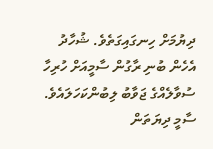ދިޔުމަށް ހިނގައިގަތެވެ. ޝުހާދު އެހެން ބުނި ރާގުން ސާމީއަށް ހުރިހާ ސުވާލެއްގެ ޖަވާބު ލިބުންކަހަލައެވެ.
ސާމީ ދިޔަތަން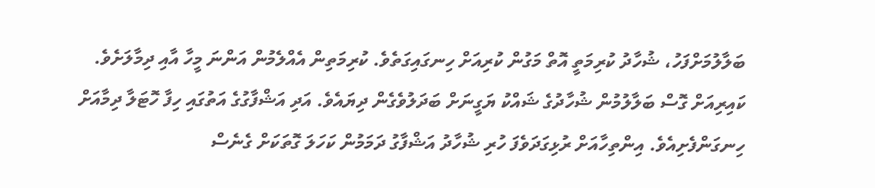ބަލާލުމަށްފަހު، ޝުހާދު ކުރިމަތީ އޮތް މަގުން ކުރިއަށް ހިނގައިގަތެވެ. ކުރިމަތިން އެއްލެމުން އަންނަ މީހާ އާއި ދިމާލަށެވެ. ކައިރިއަށް ގޮސް ބަލާލުމުން ޝުހާދުގެ ޝައްކު ޔަގީނަށް ބަދަލުވެގެން ދިޔައެވެ. އަދި އަޝްފާގުގެ އަތުގައި ހިފާ ހޮޓަލާ ދިމާއަށް ހިނގަންފެށިއެވެ. އިންތިހާއަށް ރުޅިގަދަވެފަ ހުރި ޝުހާދު އަޝްފާގު ދަމަމުން ކަހަލަ ގޮތަކަށް ގެނެސް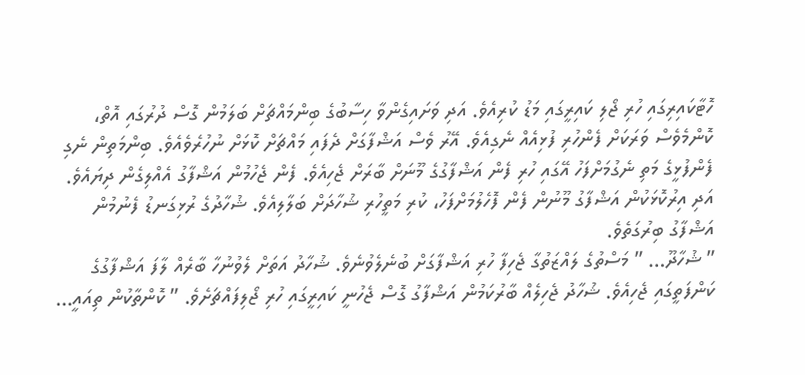ހޮޓާކައިރިގައި ހުރި ޖޯލި ކައިރީގައި މަޑު ކުރިއެވެ. އަދި ވަށައިގެންވާ ހިސާބުގެ ބިންމައްޗަށް ބަލަމުން ގޮސް ދުރުގައި އޮތް، ކޮންމެވެސް ވަރަކަށް ފެންހުރި ފުޅިއެއް ނެގިއެވެ. އޭރު ވެސް އަޝްފާގަށް ދެފައި މައްޗަށް ކޮޅަށް ނުހުރެވެއެވެ. ބިންމަތިން ނެގި ފެންފުޅީގެ މަތި ނެގުމަށްފަހު އޭގައި ހުރި ފެން އަޝްފާގުގެ މޫނަށް ބާރަށް ޖެހިއެވެ. ފެން ޖެހުމުން އަޝްފާގު އެއްލިގެން ދިޔައެވެ. އަދި އިރުކޮޅަކުން އަޝްފާގު މޫނުން ފެން ފޮހެލުމަށްފަހު، ކުރި މަތީހުރި ޝުހާދަށް ބަލާލިއެވެ. ޝުހާދުގެ ރުޅިގަނޑު ފެނުމުން އަޝްފާގު ބިރުގަތެވެ.
” ޝުހާދޫ… ” މަސްތުގެ ލައްޒަތުގާ ޖެހިފާ ހުރި އަޝްފާގަށް ބުނެލެވުނެވެ. ޝުހާދު އަތަށް ލެވުނުހާ ބާރެއް ލާފަ އަޝްފާގުގެ ކަންފަތީގައި ޖެހިއެވެ. ޝުހާދު ޖެހިލެއް ބާރުކަމުން އަޝްފާގު ގޮސް ޖެހުނީ ކައިރީގައި ހުރި ޖޯލިފައްޗަށެވެ. ” ކޮންތާކުން ތިއައީ…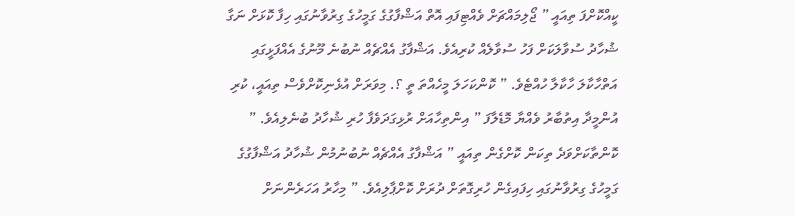ކީއްކޮށްފަ ތިއައީ ” ޖޯލިމައްޗަށް ވެއްޓިފައި އޮތް އަޝްފާގުގެ ގަމީހުގެ ގިރުވާނުގައި ހިފާ ކޮޅަށް ނަގާ ޝުހާދު ސުވާލަކަށް ފަހު ސުވާލެއް ކުރިއެވެ. އަޝްފާގު އެއްޗެއް ނުބުނެ މޫނުގެ އެއްފަޅީގައި އަތްހާކާލަ ހާކާލާ ހުއްޓެވެ. ” ކޮންކަހަލަ މީހެއްތަ ތީ ؟. މިވަރަށް އުޅެނިކޮށްވެސް ތިއައީ، ކުރި އުންމީދާ އިތުބާރު ވެއްޔާ މޮޑެލާފަ ” އިންތިހާއަށް ރުޅިގަދަވެފާ ހުރި ޝުހާދު ބުނެލިއެވެ. ” ކޮންތާކަށްވަދެ ތިކަން ކޮށްގެން ތިއައީ ” އަޝްފާގު އެއްޗެއް ނުބުނުމުން ޝުހާދު އަޝްފާގުގެ ގަމީހުގެ ގިރުވާނުގައި ހިފައިގެން ހުރިގޮތަށް ދުރަށް ކޮށްޕާލިއެވެ. ” މިހާރު އަހަރެންނަށް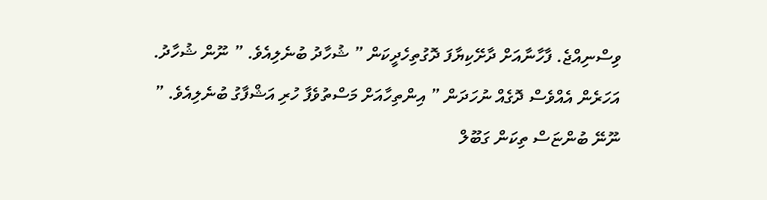ވިސްނިއްޖެ. ފާހާނާއަށް ދާށޭކިޔާފަ ދޮގުތިހެދީކަން ” ޝުހާދު ބުނެލިއެވެ. ” ނޫން ޝުހާދު. އަހަރެން އެއްވެސް ދޮގެއް ނުހަދަން ” އިންތިހާއަށް މަސްތުވެފާ ހުރި އަޝްފާގު ބުނެލިއެވެ. ” ނޫނޭ ބުންޏަސް ތިކަން ގަބޫލް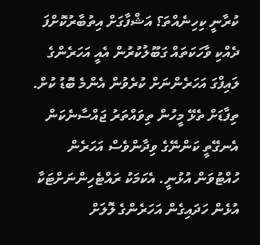ކުރާނީ ކިހިނެއްތަ؟ އަޝްފާގަށް އިތުބާރުކޮށްފަ ދެއްކި ވާހަކަތައް ގަބޫލުކުރުން އެއީ އަހަރެންގެ ލައިފްގަ އަހަރެންނަށް ކުރެވުން އެންމެ ބޮޑު ކުށް. ތިފާޑަށް ތެޅޭ މީހުން ތިވައްތަރު ޖައްސާނެކަން އެނގޭތީ ކަންނޭގެ ވިދާންވެސް އަހަރެން ހުއްޓުވަން އުޅުނީ. އެކަމަކު ރައްޓެހިންނަށްޓަކާ އުޅެން ހަދައިގެން އަހަރެންގެ ލޮލަށް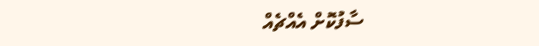ސާފުކޮށް އެއްޗެއް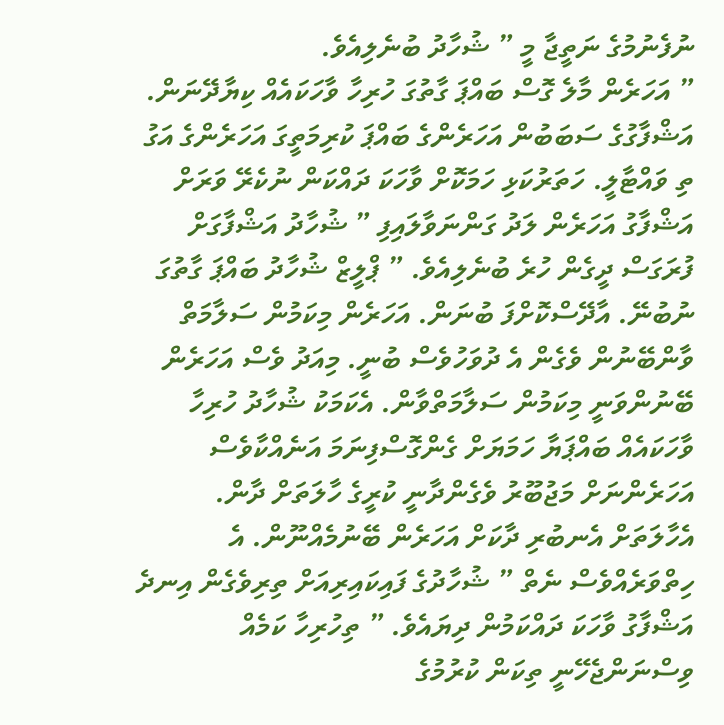ނުފެނުމުގެ ނަތީޖާ މީ ” ޝުހާދު ބުނެލިއެވެ.
” އަހަރެން މާލެ ގޮސް ބައްޕަ ގާތުގަ ހުރިހާ ވާހަކައެއް ކިޔާދޭނަން. އަޝްފާގުގެ ސަބަބުން އަހަރެންގެ ބައްޕަ ކުރިމަތީގަ އަހަރެންގެ އަގު ތި ވައްޓާލީ. ހަތަރުކަޅި ހަމަކޮށް ވާހަކަ ދައްކަން ނުކެރޭ ވަރަށް އަޝްފާގު އަހަރެން ލަދު ގަންނަވާލައިފި ” ޝުހާދު އަޝްފާގަށް ފުރަގަސް ދީގެން ހުރެ ބުނެލިއެވެ. ” ޕްލީޒް ޝުހާދު ބައްޕަ ގާތުގަ ނުބުނޭ. އާދޭސްކޮށްފަ ބުނަން. އަހަރެން މިކަމުން ސަލާމަތް ވާންބޭނުން ވެގެން އެ ދުވަހުވެސް ބުނީ. މިއަދު ވެސް އަހަރެން ބޭނުންވަނީ މިކަމުން ސަލާމަތްވާން. އެކަމަކު ޝުހާދު ހުރިހާ ވާހަކައެއް ބައްޕަޔާ ހަމަޔަށް ގެންގޮސްފިނަމަ އަނެއްކާވެސް އަހަރެންނަށް މަޖުބޫރު ވެގެންދާނީ ކުރީގެ ހާލަތަށް ދާން. އެހާލަތަށް އެނބުރި ދާކަށް އަހަރެން ބޭނުމެއްނޫން. އެ ހިތްވަރެއްވެސް ނެތް ” ޝުހާދުގެ ފައިކައިރިއަށް ތިރިވެގެން އިނދެ އަޝްފާގު ވާހަކަ ދައްކަމުން ދިޔައެވެ. ” ތިހުރިހާ ކަމެއް ވިސްނަންޖެހޭނީ ތިކަން ކުރުމުގެ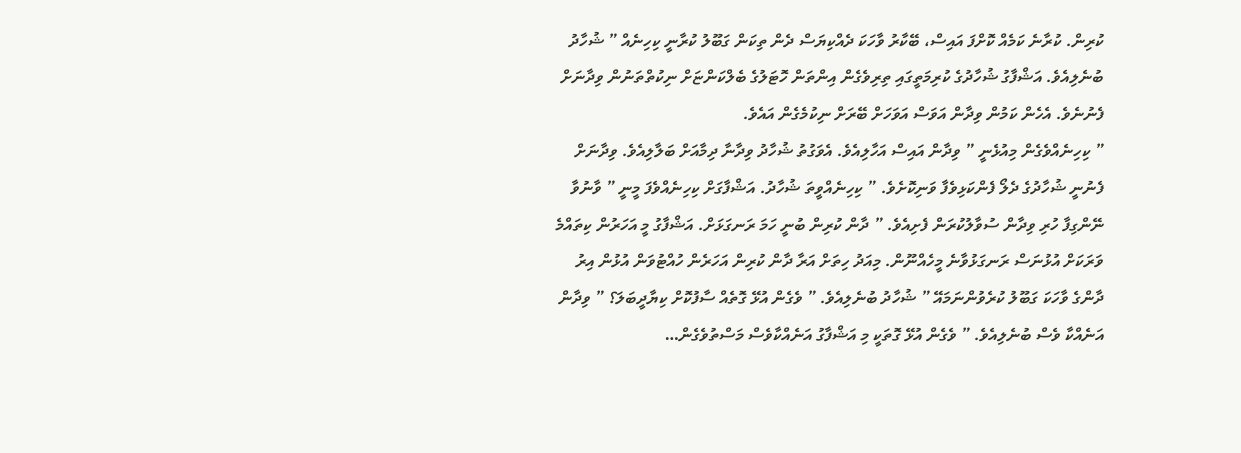ކުރިން. ކުރާނެ ކަމެއް ކޮށްފަ އައިސް، ބޭކާރު ވާހަކަ ދެއްކިޔަސް ދެން ތިކަން ގަބޫލު ކުރާނީ ކިހިނެއް ” ޝުހާދު ބުނެލިއެވެ. އަޝްފާގު ޝުހާދުގެ ކުރިމަތީގައި ތިރިވެގެން އިންތަން ހޮޓަލުގެ ބެލްކަންޏަށް ނިކުތްތަނުން ވިދާނަށް ފެނުނެވެ. އެހެން ކަމުން ވިދާން އަވަސް އަވަހަށް ބޭރަށް ނިކުމެގެން އައެވެ.
” ކިހިނެއްވެގެން މިއުޅެނީ ” ވިދާން އައިސް އަހާލިއެވެ. އެވަގުތު ޝުހާދު ވިދާނާ ދިމާއަށް ބަލާލިއެވެ. ވިދާނަށް ފެނުނީ ޝުހާދުގެ ދެލޯ ފެންކަޅިވެފާ ވަނިކޮށެވެ. ” ކިހިނެއްވީތަ ޝުހާދު. އަޝްފާގަށް ކިހިނެއްވެފަ މީނީ ” ވާނުވާ ނޭންގިފާ ހުރި ވިދާން ސުވާލުކުރަން ފެށިއެވެ. ” ދާން ކުރިން ބުނީ ހަމަ ރަނގަޅަށް. އަޝްފާގު މީ އަހަރުން ކިތައްމެ ވަރަކަށް އުޅުނަސް ރަނގަޅުވާނެ މީހެއްނޫން. މިއަދު ހިތަށް އަރާ ދާން ކުރިން އަހަރެން ހުއްޓުވަން އުޅުން އިރު ދާންގެ ވާހަކަ ގަބޫލު ކުރެވުންނަމައޭ ” ޝުހާދު ބުނެލިއެވެ. ” ވެގެން އުޅޭ ގޮތެއް ސާފުކޮށް ކިޔާދީބަލަ؟ ” ވިދާން އަނެއްކާ ވެސް ބުނެލިއެވެ. ” ވެގެން އުޅޭ ގޮތަކީ މި އަޝްފާގު އަނެއްކާވެސް މަސްތުވެގެން…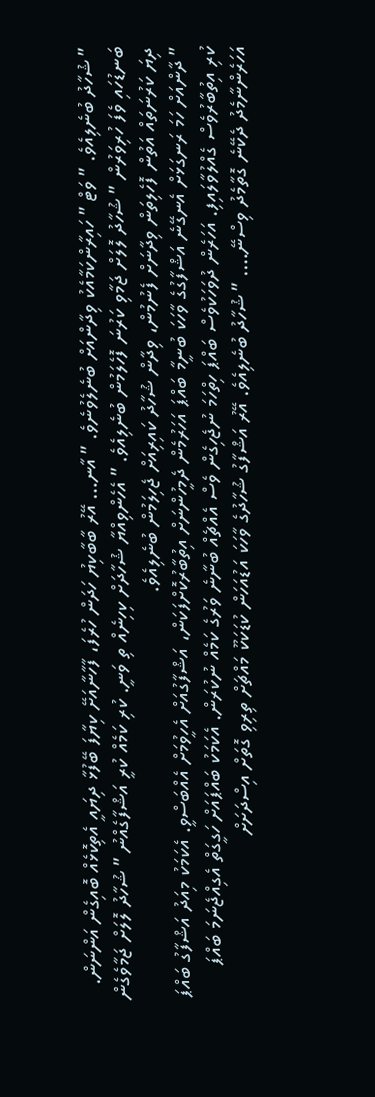” ޝުހާދު ބުނެލިއެވެ. ” ވަޓް ” ހައިރާންކަމާއެކު ވިދާންއަށް ބުނެލެވުނެވެ. ” އާނ… އޭރު ބާބާކިޔު ހަދަން ހުރެފަ، ފާހާނާއަށޭ ކިޔާފަ ބޭފުޅާ ދިޔައީ އެތިކޮޅެއް ބޮއިގެން އަންނަން. ބަނޑުހައި ވެފަ ހުރިވަރުން ” ޝުހާދު ލޮލަށް ޖަމާވި ކަރުނަ ފޮހެލަމުން ބުނެލިއެވެ. ” އެހެންވިއްޔާ ޝުހާދަށް ކިހިނެއް ތި ވަނީ. ކުރި ކަމެއް ކުރީ އަޝްފާގެއްނު ” ޝުހާދު ލޮލަށް ޖަމާވެގެން ދިޔަ ކަރުނަތައް އަތުން ފޮހެލިތަން ވިދާނަށް ފެނުމުން، ވިދާން ޝުހާދު ކައިރިއަށް ޖެހިލަމުން ބުނެލިއެވެ.
” ދާންއަށް ހަމަ ރަނގަޅަށް އެނގޭނެ އަޝްފާގުގެ ވާހަކަ ބުނީމާ ބައްޕަ އަހަރުމެން ދެމީހުންނަށް އިތުބާރުކޮށްފަކަން، އަޝްފާގުއަށް އެހީވުމަށް އެއްބަސްވީ. އެކަމަކު މިއަދު އަޝްފާގު ބައްޕަ ކުރި އިތުބާރުވެސް ގެއްލުވާލައިފި. އަހަރެން ދުވަހަކުވެސް ބައްޕަ ހިތްހަމަ ނުޖެހިގެން ވެސް އެއްޗެއް ބުނާނެ ވަރުގެ ކަމެއް ނުކުރަން. އެކަމަކު ބައްޕައަށް ހަގީގަތް އެގިއްޖެނަމަ ބައްޕަ އަހަރެންނާމެދު ދެކޭނެ ގޮތާމެދު ވިސްނޭ…. ” ޝުހާދު ބުނެލިއެވެ. އޭރު އަޝްފާގު ޝުހާދުގެ ވާހަކަ އަޑުއަހަން ކުޑަކަކޫ މައްޗަށް ތިރިވި ގޮތަށް އިސްދަށަށް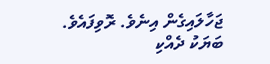ޖަހާލައިގެން އިނެވެ. ރޮވިފައެވެ. ބަޔަކު ދެއްކި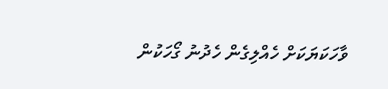ވާހަކަޔަކަށް ހެއްލިގެން ހެދުނު ގޯހަކުން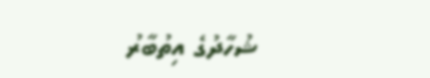ޝުހާދުގެ އިތުބާރު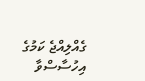ގެއްލިއްޖެ ކަމުގެ އިހުސާސްވާ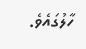ހާލުގައެވެ.